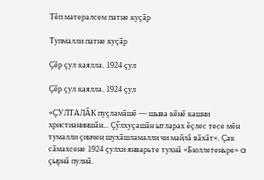Тӗп матералсем патне куҫӑр

Тупмалли патне куҫӑр

Ҫӗр ҫул каялла. 1924 ҫул

Ҫӗр ҫул каялла. 1924 ҫул

«ҪУЛТАЛӐК пуҫламӑшӗ — шыва кӗнӗ кашни христианиншӑн... Ҫӳлхуҫашӑн ытларах ӗҫлес тесе мӗн тумалли ҫинчен шухӑшламалли чи майлӑ вӑхӑт». Ҫак сӑмахсене 1924 ҫулхи январьте тухнӑ «Бюллетеньре» a ҫырнӑ пулнӑ.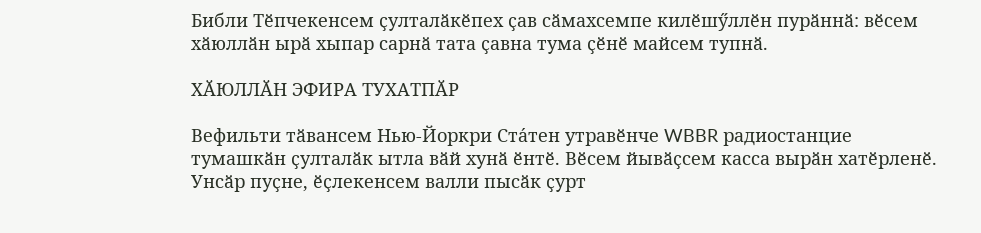Библи Тӗпчекенсем ҫулталӑкӗпех ҫав сӑмахсемпе килӗшӳллӗн пурӑннӑ: вӗсем хӑюллӑн ырӑ хыпар сарнӑ тата ҫавна тума ҫӗнӗ майсем тупнӑ.

ХӐЮЛЛӐН ЭФИРА ТУХАТПӐР

Вефильти тӑвансем Нью-Йоркри Ста́тен утравӗнче WBBR радиостанцие тумашкӑн ҫулталӑк ытла вӑй хунӑ ӗнтӗ. Вӗсем йывӑҫсем касса вырӑн хатӗрленӗ. Унсӑр пуҫне, ӗҫлекенсем валли пысӑк ҫурт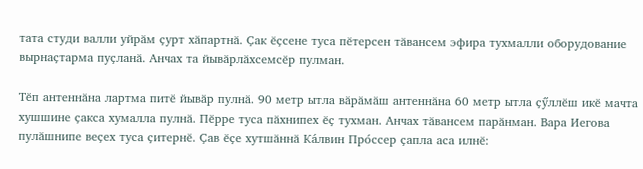тата студи валли уйрӑм ҫурт хӑпартнӑ. Ҫак ӗҫсене туса пӗтерсен тӑвансем эфира тухмалли оборудование вырнаҫтарма пуҫланӑ. Анчах та йывӑрлӑхсемсӗр пулман.

Тӗп антеннӑна лартма питӗ йывӑр пулнӑ. 90 метр ытла вӑрӑмӑш антеннӑна 60 метр ытла ҫӳллӗш икӗ мачта хушшине ҫакса хумалла пулнӑ. Пӗрре туса пӑхнипех ӗҫ тухман. Анчах тӑвансем парӑнман. Вара Иегова пулӑшнипе веҫех туса ҫитернӗ. Ҫав ӗҫе хутшӑннӑ Ка́лвин Про́ссер ҫапла аса илнӗ: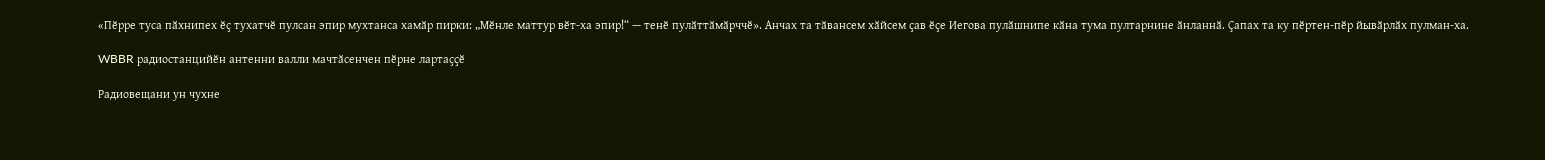«Пӗрре туса пӑхнипех ӗҫ тухатчӗ пулсан эпир мухтанса хамӑр пирки: „Мӗнле маттур вӗт-ха эпир!“ — тенӗ пулӑттӑмӑрччӗ». Анчах та тӑвансем хӑйсем ҫав ӗҫе Иегова пулӑшнипе кӑна тума пултарнине ӑнланнӑ. Ҫапах та ку пӗртен-пӗр йывӑрлӑх пулман-ха.

WBBR радиостанцийӗн антенни валли мачтӑсенчен пӗрне лартаҫҫӗ

Радиовещани ун чухне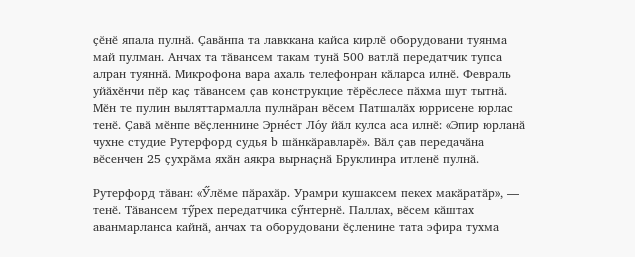ҫӗнӗ япала пулнӑ. Ҫавӑнпа та лавккана кайса кирлӗ оборудовани туянма май пулман. Анчах та тӑвансем такам тунӑ 500 ватлӑ передатчик тупса алран туяннӑ. Микрофона вара ахаль телефонран кӑларса илнӗ. Февраль уйӑхӗнчи пӗр каҫ тӑвансем ҫав конструкцие тӗрӗслесе пӑхма шут тытнӑ. Мӗн те пулин выляттармалла пулнӑран вӗсем Патшалӑх юррисене юрлас тенӗ. Ҫавӑ мӗнпе вӗҫленнине Эрне́ст Ло́у йӑл кулса аса илнӗ: «Эпир юрланӑ чухне студие Рутерфорд судья b шӑнкӑравларӗ». Вӑл ҫав передачӑна вӗсенчен 25 ҫухрӑма яхӑн аякра вырнаҫнӑ Бруклинра итленӗ пулнӑ.

Рутерфорд тӑван: «Ӳлӗме пӑрахӑр. Урамри кушаксем пекех макӑратӑр», — тенӗ. Тӑвансем тӳрех передатчика сӳнтернӗ. Паллах, вӗсем кӑштах аванмарланса кайнӑ, анчах та оборудовани ӗҫленине тата эфира тухма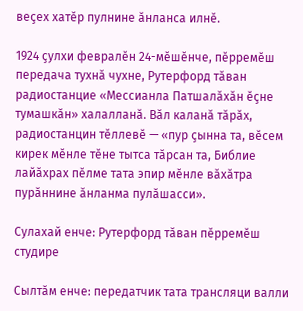веҫех хатӗр пулнине ӑнланса илнӗ.

1924 ҫулхи февралӗн 24-мӗшӗнче, пӗрремӗш передача тухнӑ чухне, Рутерфорд тӑван радиостанцие «Мессианла Патшалӑхӑн ӗҫне тумашкӑн» халалланӑ. Вӑл каланӑ тӑрӑх, радиостанцин тӗллевӗ — «пур ҫынна та, вӗсем кирек мӗнле тӗне тытса тӑрсан та, Библие лайӑхрах пӗлме тата эпир мӗнле вӑхӑтра пурӑннине ӑнланма пулӑшасси».

Сулахай енче: Рутерфорд тӑван пӗрремӗш студире

Сылтӑм енче: передатчик тата трансляци валли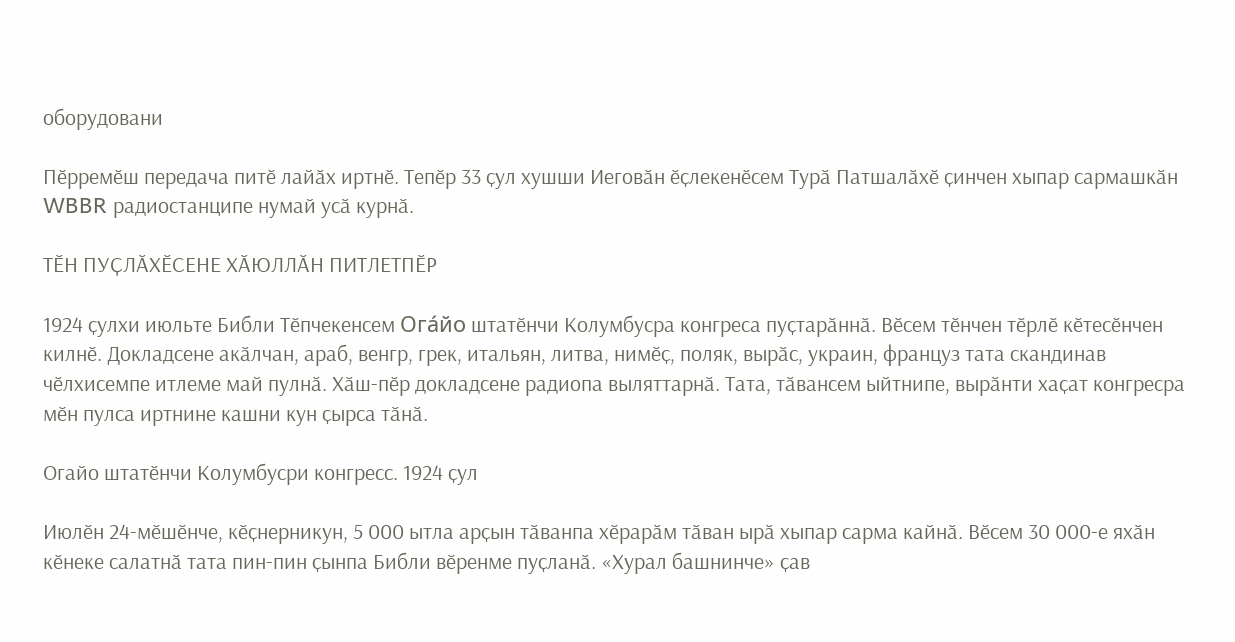оборудовани

Пӗрремӗш передача питӗ лайӑх иртнӗ. Тепӗр 33 ҫул хушши Иеговӑн ӗҫлекенӗсем Турӑ Патшалӑхӗ ҫинчен хыпар сармашкӑн WBBR радиостанципе нумай усӑ курнӑ.

ТӖН ПУҪЛӐХӖСЕНЕ ХӐЮЛЛӐН ПИТЛЕТПӖР

1924 ҫулхи июльте Библи Тӗпчекенсем Ога́йо штатӗнчи Колумбусра конгреса пуҫтарӑннӑ. Вӗсем тӗнчен тӗрлӗ кӗтесӗнчен килнӗ. Докладсене акӑлчан, араб, венгр, грек, итальян, литва, нимӗҫ, поляк, вырӑс, украин, француз тата скандинав чӗлхисемпе итлеме май пулнӑ. Хӑш-пӗр докладсене радиопа выляттарнӑ. Тата, тӑвансем ыйтнипе, вырӑнти хаҫат конгресра мӗн пулса иртнине кашни кун ҫырса тӑнӑ.

Огайо штатӗнчи Колумбусри конгресс. 1924 ҫул

Июлӗн 24-мӗшӗнче, кӗҫнерникун, 5 000 ытла арҫын тӑванпа хӗрарӑм тӑван ырӑ хыпар сарма кайнӑ. Вӗсем 30 000-е яхӑн кӗнеке салатнӑ тата пин-пин ҫынпа Библи вӗренме пуҫланӑ. «Хурал башнинче» ҫав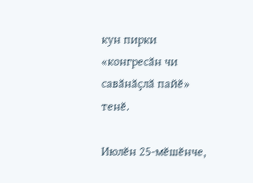кун пирки «конгресӑн чи савӑнӑҫлӑ пайӗ» тенӗ.

Июлӗн 25-мӗшӗнче,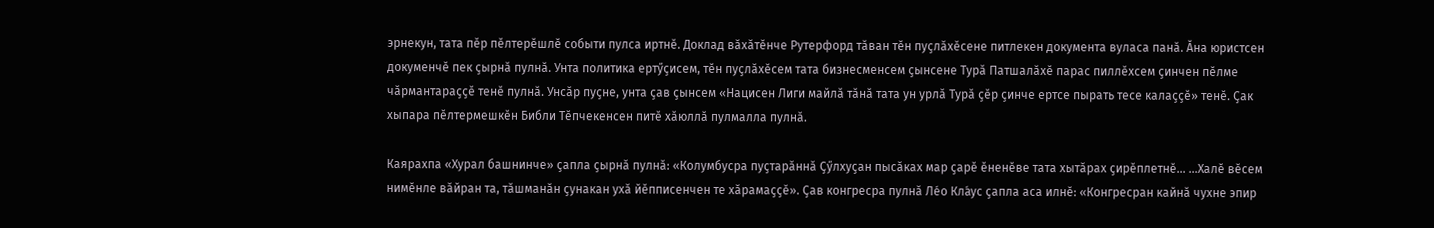эрнекун, тата пӗр пӗлтерӗшлӗ событи пулса иртнӗ. Доклад вӑхӑтӗнче Рутерфорд тӑван тӗн пуҫлӑхӗсене питлекен документа вуласа панӑ. Ӑна юристсен докуменчӗ пек ҫырнӑ пулнӑ. Унта политика ертӳҫисем, тӗн пуҫлӑхӗсем тата бизнесменсем ҫынсене Турӑ Патшалӑхӗ парас пиллӗхсем ҫинчен пӗлме чӑрмантараҫҫӗ тенӗ пулнӑ. Унсӑр пуҫне, унта ҫав ҫынсем «Нацисен Лиги майлӑ тӑнӑ тата ун урлӑ Турӑ ҫӗр ҫинче ертсе пырать тесе калаҫҫӗ» тенӗ. Ҫак хыпара пӗлтермешкӗн Библи Тӗпчекенсен питӗ хӑюллӑ пулмалла пулнӑ.

Каярахпа «Хурал башнинче» ҫапла ҫырнӑ пулнӑ: «Колумбусра пуҫтарӑннӑ Ҫӳлхуҫан пысӑках мар ҫарӗ ӗненӗве тата хытӑрах ҫирӗплетнӗ... ...Халӗ вӗсем нимӗнле вӑйран та, тӑшманӑн ҫунакан ухӑ йӗпписенчен те хӑрамаҫҫӗ». Ҫав конгресра пулнӑ Ле́о Кла́ус ҫапла аса илнӗ: «Конгресран кайнӑ чухне эпир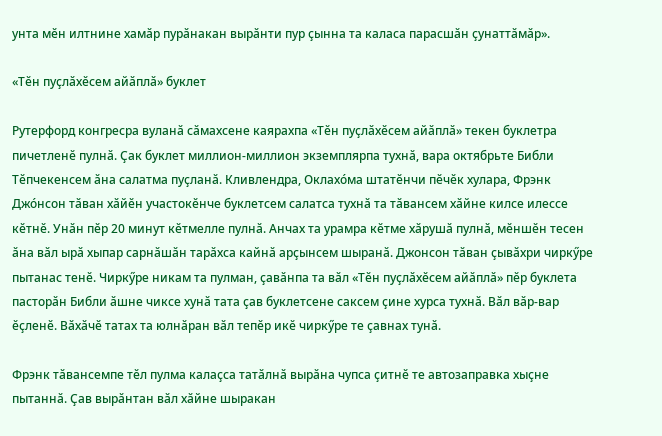унта мӗн илтнине хамӑр пурӑнакан вырӑнти пур ҫынна та каласа парасшӑн ҫунаттӑмӑр».

«Тӗн пуҫлӑхӗсем айӑплӑ» буклет

Рутерфорд конгресра вуланӑ сӑмахсене каярахпа «Тӗн пуҫлӑхӗсем айӑплӑ» текен буклетра пичетленӗ пулнӑ. Ҫак буклет миллион-миллион экземплярпа тухнӑ, вара октябрьте Библи Тӗпчекенсем ӑна салатма пуҫланӑ. Кливлендра, Оклахо́ма штатӗнчи пӗчӗк хулара, Фрэнк Джо́нсон тӑван хӑйӗн участокӗнче буклетсем салатса тухнӑ та тӑвансем хӑйне килсе илессе кӗтнӗ. Унӑн пӗр 20 минут кӗтмелле пулнӑ. Анчах та урамра кӗтме хӑрушӑ пулнӑ, мӗншӗн тесен ӑна вӑл ырӑ хыпар сарнӑшӑн тарӑхса кайнӑ арҫынсем шыранӑ. Джонсон тӑван ҫывӑхри чиркӳре пытанас тенӗ. Чиркӳре никам та пулман, ҫавӑнпа та вӑл «Тӗн пуҫлӑхӗсем айӑплӑ» пӗр буклета пасторӑн Библи ӑшне чиксе хунӑ тата ҫав буклетсене саксем ҫине хурса тухнӑ. Вӑл вӑр-вар ӗҫленӗ. Вӑхӑчӗ татах та юлнӑран вӑл тепӗр икӗ чиркӳре те ҫавнах тунӑ.

Фрэнк тӑвансемпе тӗл пулма калаҫса татӑлнӑ вырӑна чупса ҫитнӗ те автозаправка хыҫне пытаннӑ. Ҫав вырӑнтан вӑл хӑйне шыракан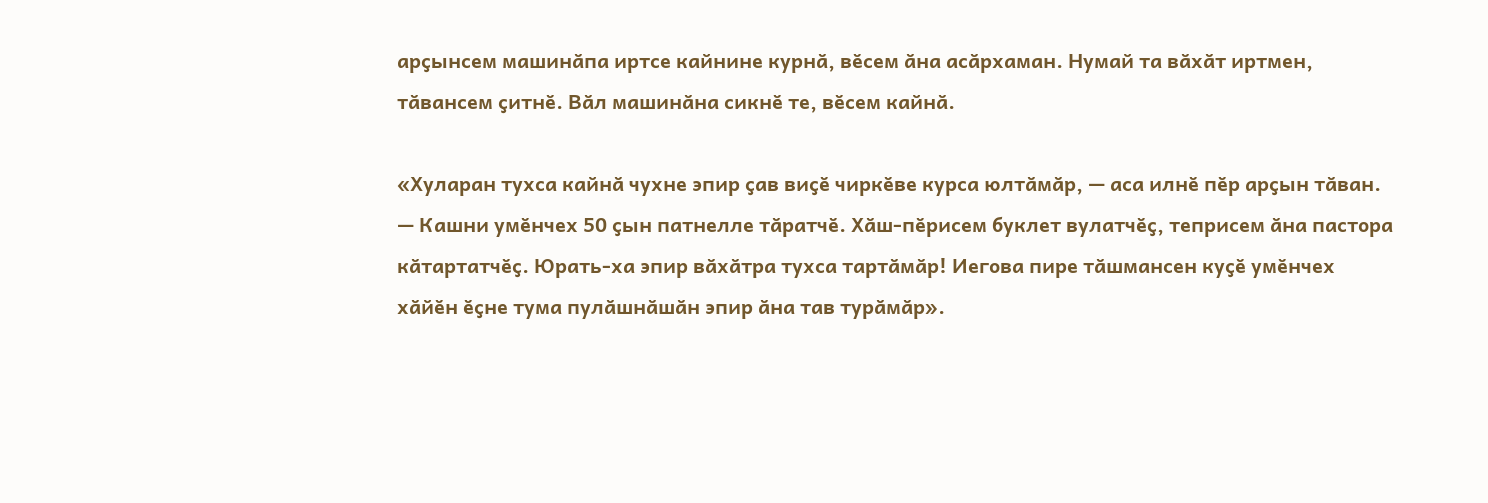арҫынсем машинӑпа иртсе кайнине курнӑ, вӗсем ӑна асӑрхаман. Нумай та вӑхӑт иртмен, тӑвансем ҫитнӗ. Вӑл машинӑна сикнӗ те, вӗсем кайнӑ.

«Хуларан тухса кайнӑ чухне эпир ҫав виҫӗ чиркӗве курса юлтӑмӑр, — аса илнӗ пӗр арҫын тӑван. — Кашни умӗнчех 50 ҫын патнелле тӑратчӗ. Хӑш-пӗрисем буклет вулатчӗҫ, теприсем ӑна пастора кӑтартатчӗҫ. Юрать-ха эпир вӑхӑтра тухса тартӑмӑр! Иегова пире тӑшмансен куҫӗ умӗнчех хӑйӗн ӗҫне тума пулӑшнӑшӑн эпир ӑна тав турӑмӑр».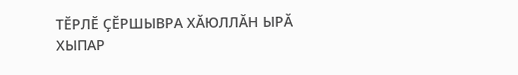ТӖРЛӖ ҪӖРШЫВРА ХӐЮЛЛӐН ЫРӐ ХЫПАР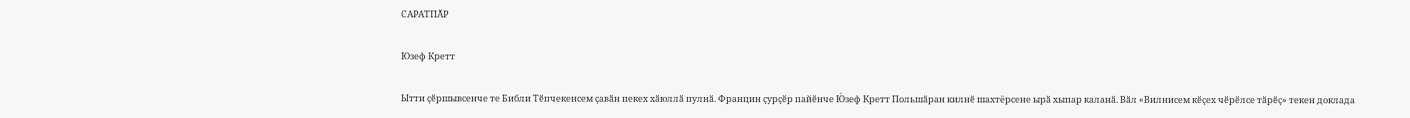САРАТПӐР

Юзеф Кретт

Ытти ҫӗршывсенче те Библи Тӗпчекенсем ҫавӑн пекех хӑюллӑ пулнӑ. Францин ҫурҫӗр пайӗнче Ю́зеф Кретт Польшӑран килнӗ шахтёрсене ырӑ хыпар каланӑ. Вӑл «Вилнисем кӗҫех чӗрӗлсе тӑрӗҫ» текен доклада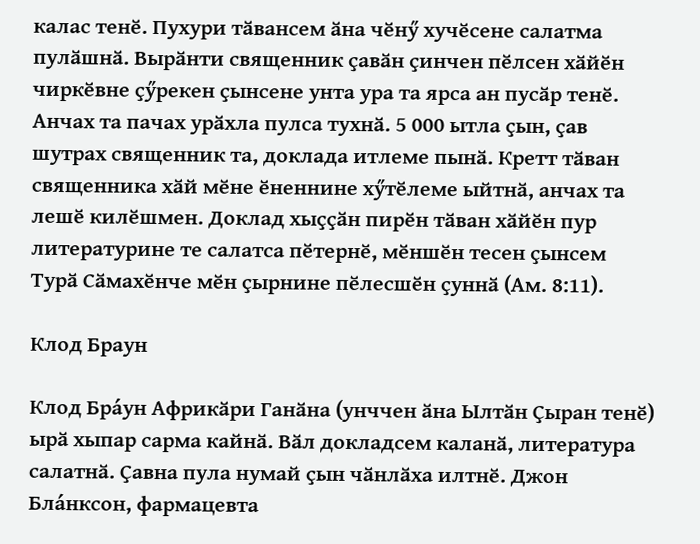калас тенӗ. Пухури тӑвансем ӑна чӗнӳ хучӗсене салатма пулӑшнӑ. Вырӑнти священник ҫавӑн ҫинчен пӗлсен хӑйӗн чиркӗвне ҫӳрекен ҫынсене унта ура та ярса ан пусӑр тенӗ. Анчах та пачах урӑхла пулса тухнӑ. 5 000 ытла ҫын, ҫав шутрах священник та, доклада итлеме пынӑ. Кретт тӑван священника хӑй мӗне ӗненнине хӳтӗлеме ыйтнӑ, анчах та лешӗ килӗшмен. Доклад хыҫҫӑн пирӗн тӑван хӑйӗн пур литературине те салатса пӗтернӗ, мӗншӗн тесен ҫынсем Турӑ Сӑмахӗнче мӗн ҫырнине пӗлесшӗн ҫуннӑ (Ам. 8:11).

Клод Браун

Клод Бра́ун Африкӑри Ганӑна (унччен ӑна Ылтӑн Ҫыран тенӗ) ырӑ хыпар сарма кайнӑ. Вӑл докладсем каланӑ, литература салатнӑ. Ҫавна пула нумай ҫын чӑнлӑха илтнӗ. Джон Бла́нксон, фармацевта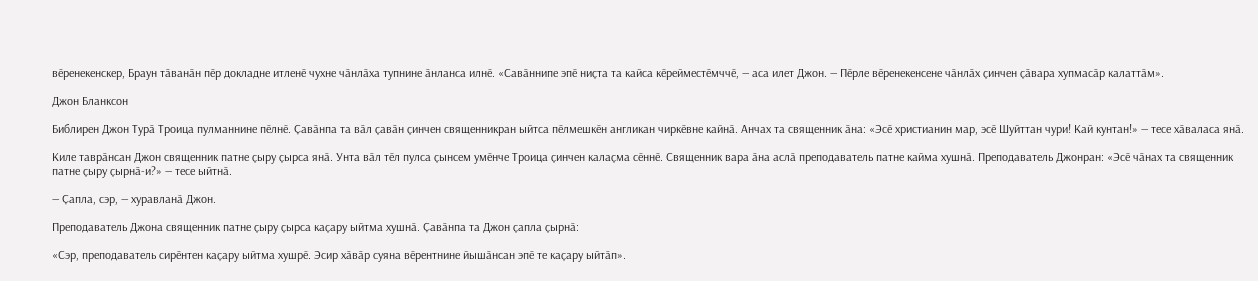вӗренекенскер, Браун тӑванӑн пӗр докладне итленӗ чухне чӑнлӑха тупнине ӑнланса илнӗ. «Савӑннипе эпӗ ниҫта та кайса кӗрейместӗмччӗ, — аса илет Джон. — Пӗрле вӗренекенсене чӑнлӑх ҫинчен ҫӑвара хупмасӑр калаттӑм».

Джон Бланксон

Библирен Джон Турӑ Троица пулманнине пӗлнӗ. Ҫавӑнпа та вӑл ҫавӑн ҫинчен священникран ыйтса пӗлмешкӗн англикан чиркӗвне кайнӑ. Анчах та священник ӑна: «Эсӗ христианин мар, эсӗ Шуйттан чури! Кай кунтан!» — тесе хӑваласа янӑ.

Киле таврӑнсан Джон священник патне ҫыру ҫырса янӑ. Унта вӑл тӗл пулса ҫынсем умӗнче Троица ҫинчен калаҫма сӗннӗ. Священник вара ӑна аслӑ преподаватель патне кайма хушнӑ. Преподаватель Джонран: «Эсӗ чӑнах та священник патне ҫыру ҫырнӑ-и?» — тесе ыйтнӑ.

— Ҫапла, сэр, — хуравланӑ Джон.

Преподаватель Джона священник патне ҫыру ҫырса каҫару ыйтма хушнӑ. Ҫавӑнпа та Джон ҫапла ҫырнӑ:

«Сэр, преподаватель сирӗнтен каҫару ыйтма хушрӗ. Эсир хӑвӑр суяна вӗрентнине йышӑнсан эпӗ те каҫару ыйтӑп».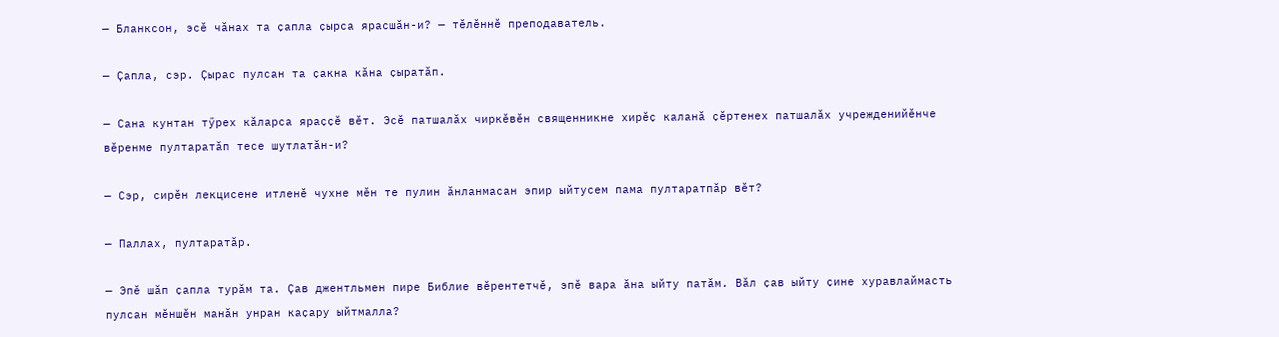— Бланксон, эсӗ чӑнах та ҫапла ҫырса ярасшӑн-и? — тӗлӗннӗ преподаватель.

— Ҫапла, сэр. Ҫырас пулсан та ҫакна кӑна ҫыратӑп.

— Сана кунтан тӳрех кӑларса яраҫҫӗ вӗт. Эсӗ патшалӑх чиркӗвӗн священникне хирӗҫ каланӑ ҫӗртенех патшалӑх учрежденийӗнче вӗренме пултаратӑп тесе шутлатӑн-и?

— Сэр, сирӗн лекцисене итленӗ чухне мӗн те пулин ӑнланмасан эпир ыйтусем пама пултаратпӑр вӗт?

— Паллах, пултаратӑр.

— Эпӗ шӑп ҫапла турӑм та. Ҫав джентльмен пире Библие вӗрентетчӗ, эпӗ вара ӑна ыйту патӑм. Вӑл ҫав ыйту ҫине хуравлаймасть пулсан мӗншӗн манӑн унран каҫару ыйтмалла?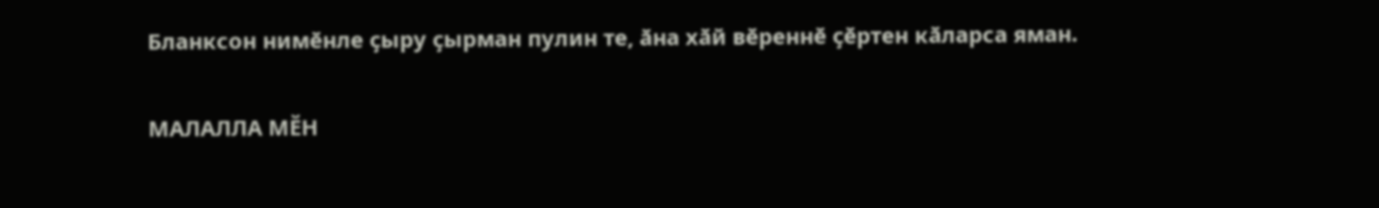Бланксон нимӗнле ҫыру ҫырман пулин те, ӑна хӑй вӗреннӗ ҫӗртен кӑларса яман.

МАЛАЛЛА МӖН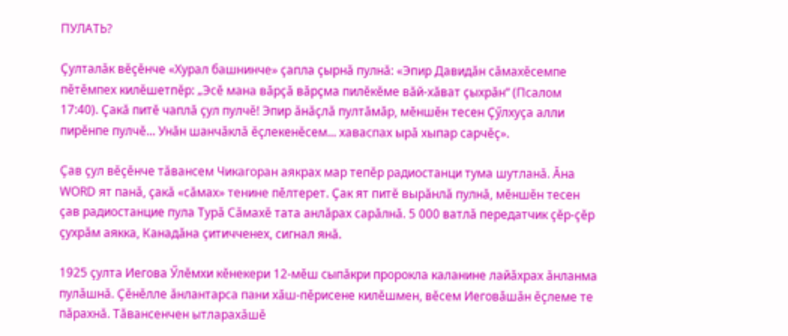ПУЛАТЬ?

Ҫулталӑк вӗҫӗнче «Хурал башнинче» ҫапла ҫырнӑ пулнӑ: «Эпир Давидӑн сӑмахӗсемпе пӗтӗмпех килӗшетпӗр: „Эсӗ мана вӑрҫӑ вӑрҫма пилӗкӗме вӑй-хӑват ҫыхрӑн“ (Псалом 17:40). Ҫакӑ питӗ чаплӑ ҫул пулчӗ! Эпир ӑнӑҫлӑ пултӑмӑр, мӗншӗн тесен Ҫӳлхуҫа алли пирӗнпе пулчӗ... Унӑн шанчӑклӑ ӗҫлекенӗсем... хаваспах ырӑ хыпар сарчӗҫ».

Ҫав ҫул вӗҫӗнче тӑвансем Чикагоран аякрах мар тепӗр радиостанци тума шутланӑ. Ӑна WORD ят панӑ, ҫакӑ «сӑмах» тенине пӗлтерет. Ҫак ят питӗ вырӑнлӑ пулнӑ, мӗншӗн тесен ҫав радиостанцие пула Турӑ Сӑмахӗ тата анлӑрах сарӑлнӑ. 5 000 ватлӑ передатчик ҫӗр-ҫӗр ҫухрӑм аякка, Канадӑна ҫитичченех, сигнал янӑ.

1925 ҫулта Иегова Ӳлӗмхи кӗнекери 12-мӗш сыпӑкри пророкла каланине лайӑхрах ӑнланма пулӑшнӑ. Ҫӗнӗлле ӑнлантарса пани хӑш-пӗрисене килӗшмен, вӗсем Иеговӑшӑн ӗҫлеме те пӑрахнӑ. Тӑвансенчен ытларахӑшӗ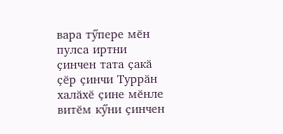вара тӳпере мӗн пулса иртни ҫинчен тата ҫакӑ ҫӗр ҫинчи Туррӑн халӑхӗ ҫине мӗнле витӗм кӳни ҫинчен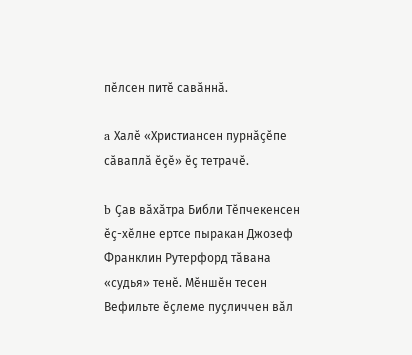пӗлсен питӗ савӑннӑ.

a Халӗ «Христиансен пурнӑҫӗпе сӑваплӑ ӗҫӗ» ӗҫ тетрачӗ.

b Ҫав вӑхӑтра Библи Тӗпчекенсен ӗҫ-хӗлне ертсе пыракан Джозеф Франклин Рутерфорд тӑвана «судья» тенӗ. Мӗншӗн тесен Вефильте ӗҫлеме пуҫличчен вӑл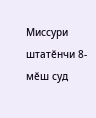Миссури штатӗнчи 8-мӗш суд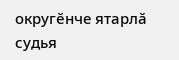округӗнче ятарлӑ судья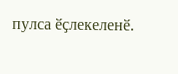пулса ӗҫлекеленӗ.